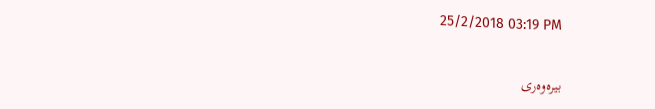25/2/2018 03:19 PM

بیره‌وه‌ری‌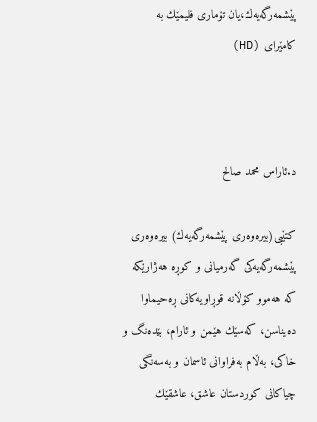پێشمه‌رگه‌یه‌ك،یان تۆماری فلیمێك به‌ كامێرای‌ (HD)



د.ئاراس محمد صالح

كتێبی‌(بیره‌وه‌ری‌ پێشمه‌رگه‌یه‌ك) بیره‌وه‌ری‌ پێشمه‌رگه‌یه‌كی‌ گه‌رمیانی‌ و كوڕه‌ هه‌ژارێكه‌ كه‌ هه‌موو كۆڵانه‌ قوڕاویه‌كانی‌ ڕه‌حیماوا ده‌یناسن، كه‌سێك هێمن و ئارام، بێده‌نگ و خاكی‌، به‌ڵام به‌فراوانی‌ ئاسمان و به‌سه‌نگی‌ چیاكانی‌ كوردستان عاشق، عاشقێك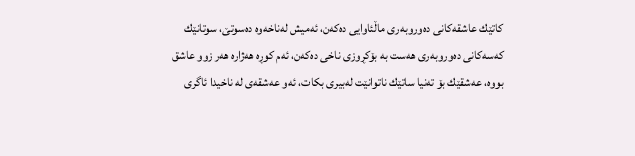كاتێك عاشقه‌كانی‌ ده‌وروبه‌ری‌ ماڵئاوایی ده‌كه‌ن، ئه‌میش له‌ناخه‌وه‌ ده‌سوتێ، سوتانێك كه‌سه‌كانی‌ ده‌وروبه‌ری‌ هه‌ست به‌ بۆكڕوزی‌ ناخی‌ ده‌كه‌ن، ئه‌م كوڕه‌ هه‌ژاره‌ هه‌ر زوو عاشق بووه‌، عه‌شقێك بۆ ته‌نیا ساتێك ناتوانێت له‌بیری‌ بكات، ئه‌و عه‌شقه‌ی‌ له‌ ناخیدا ئاگری‌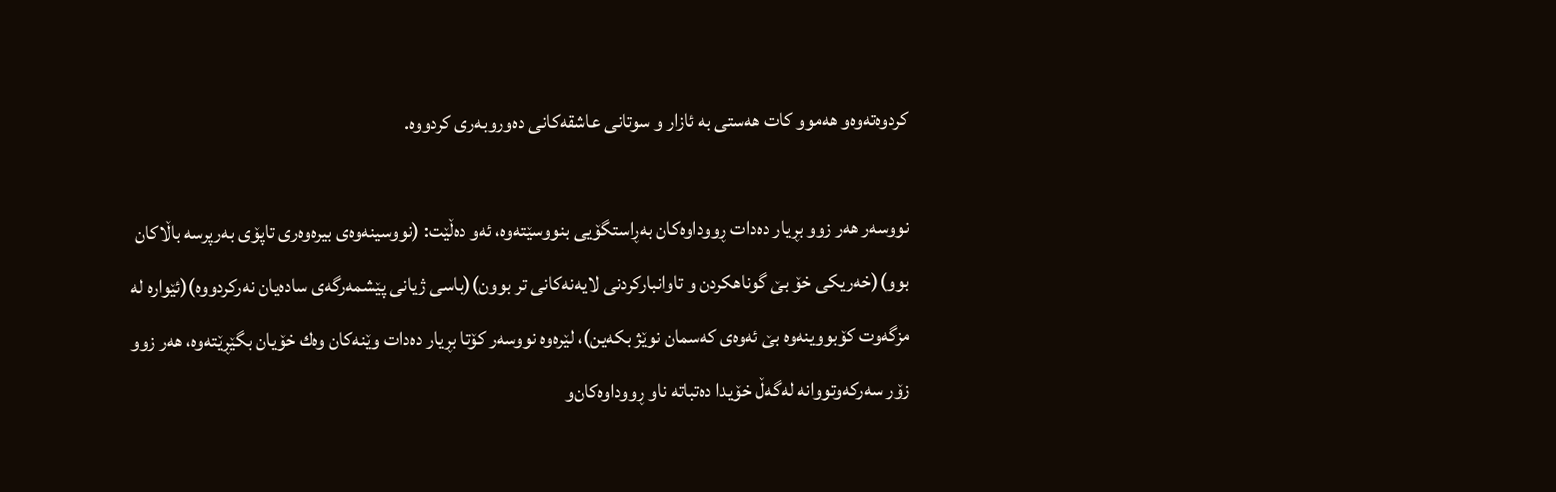كردوه‌ته‌وه‌و هه‌موو كات هه‌ستی‌ به‌ ئازار و سوتانی‌ عاشقه‌كانی‌ ده‌وروبه‌ری‌ كردووه‌.

نووسه‌ر هه‌ر زوو بڕیار ده‌دات ڕووداوه‌كان به‌ڕاستگۆیی بنووسێته‌وه‌، ئه‌و ده‌ڵێت: (نووسینه‌وه‌ی‌ بیره‌وه‌ری‌ تاپۆی‌ به‌رپرسه‌ باڵاكان بوو)(خه‌ریكی‌ خۆ بێ گوناهكردن و تاوانباركردنی‌ لایه‌نه‌كانی‌ تر بوون)(باسی ژیانی‌ پێشمه‌رگه‌ی‌ ساده‌یان نه‌ركردووه‌)(ئێواره‌ له‌ مزگه‌وت كۆبووینه‌وه‌ بێ ئه‌وه‌ی‌ كه‌سمان نوێژ بكه‌ین)، لێره‌وه‌ نووسه‌ر كۆتا بڕیار ده‌دات وێنه‌كان وه‌ك خۆیان بگێڕێته‌وه‌، هه‌ر زوو زۆر سه‌ركه‌وتووانه‌ له‌گه‌ڵ خۆیدا ده‌تباته‌ ناو ڕووداوه‌كان‌و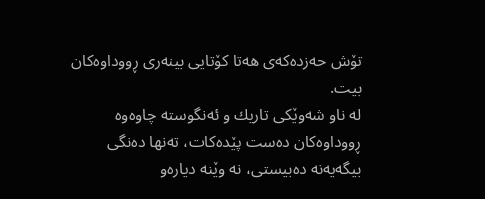تۆش حه‌زده‌كه‌ی‌ هه‌تا كۆتایی بینه‌ری‌ ڕووداوه‌كان بیت.
له‌ ناو شه‌وێكی‌ تاریك و ئه‌نگوسته‌ چاوه‌وه‌ ڕووداوه‌كان ده‌ست پێده‌كات، ته‌نها ده‌نگی‌ بیگه‌یه‌نه‌ ده‌بیستی‌، نه‌ وێنه‌ دیاره‌و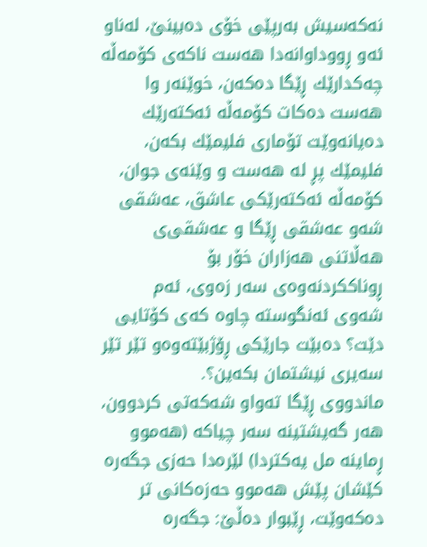نه‌كه‌سیش به‌رپێی‌ خۆی‌ ده‌بینێ، له‌ناو ئه‌و ڕووداوانه‌دا هه‌ست ناكه‌ی‌ كۆمه‌ڵه‌ چه‌كدارێك ڕێگا ده‌كه‌ن، خوێنه‌ر وا هه‌ست ده‌كات كۆمه‌ڵه‌ ئه‌كته‌رێك ده‌یانه‌وێت تۆماری‌ فلیمێك بكه‌ن، فلیمێك پڕ له‌ هه‌ست و وێنه‌ی‌ جوان، كۆمه‌ڵه‌ ئه‌كته‌رێكی‌ عاشق، عه‌شقی‌ شه‌و عه‌شقی‌ ڕێگا و عه‌شقی‌ی‌ هه‌ڵاتنی‌ هه‌زاران خۆر بۆ ڕوناككردنه‌وه‌ی‌ سه‌ر زه‌وی‌، ئه‌م شه‌وی‌ ئه‌نگوسته‌ چاوه‌ كه‌ی‌ كۆتایی دێت؟ ده‌بێت جارێكی‌ ڕۆژبێته‌وه‌و تێر تێر سه‌یری‌ نیشتمان بكه‌ین؟.
ماندووی‌ ڕێگا ته‌واو شه‌كه‌تی‌ كردوون، هه‌ر گه‌یشتینه‌ سه‌ر چیاكه‌ (هه‌موو ڕماینه‌ مل یه‌كتردا) لێره‌دا حه‌زی‌ جگه‌ره‌ كێشان پێش هه‌موو حه‌زه‌كانی‌ تر ده‌كه‌وێت، ڕێبوار ده‌ڵێ‌: جگه‌ره‌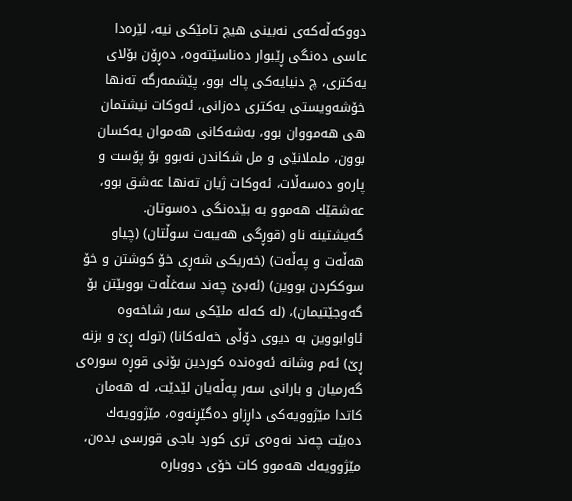دووكه‌ڵه‌كه‌ی‌ نه‌بینی‌ هیچ تامێكی‌ نیه‌، لێره‌دا عاسی ده‌نگی‌ ڕێبوار ده‌ناسێته‌وه‌، ده‌ڕۆن بۆلای‌ یه‌كتری‌، چ دنیایه‌كی‌ پاك بوو، پێشمه‌رگه‌ ته‌نها خۆشه‌ویستی‌ یه‌كتری‌ ده‌زانی‌، ئه‌وكات نیشتمان هی هه‌مووان بوو، به‌شه‌كانی‌ هه‌موان یه‌كسان بوون، ململانێی‌ و مل شكاندن نه‌بوو بۆ پۆست و پاره‌و ده‌سه‌ڵات، ئه‌وكات ژیان ته‌نها عه‌شق بوو، عه‌شقێك هه‌موو به‌ بێده‌نگی‌ ده‌سوتان.
گه‌یشتینه‌ ناو (قوڕگی‌ هه‌یبه‌ت سوڵتان) (چیاو هه‌ڵه‌ت و په‌ڵه‌ت) (خه‌ریكی‌ شه‌ڕی‌ خۆ كوشتن و خۆ سوككردن بووین) (ئه‌بێ چه‌ند سه‌غڵه‌ت بووبێتن بۆ گه‌وجێتیمان)، (له‌ كه‌له‌ ملێكی‌ سه‌ر شاخه‌وه‌ ئاوابووین به‌ دیوی‌ دۆڵی‌ خه‌له‌كانا) (توله‌ ڕێ و بزنه‌ ڕێ) ئه‌م وشانه‌ ئه‌وه‌نده‌ كوردین بۆنی‌ قوڕه‌ سوره‌ی‌ گه‌رمیان و بارانی‌ سه‌ر په‌ڵه‌یان لێدێت، له‌ هه‌مان كاتدا مێژوویه‌كی‌ داڕزاو ده‌گێڕنه‌وه‌، مێژوویه‌ك ده‌بێت چه‌ند نه‌وه‌ی‌ تری‌ كورد باجی‌ قورسی بده‌ن، مێژوویه‌ك هه‌موو كات خۆی‌ دووباره‌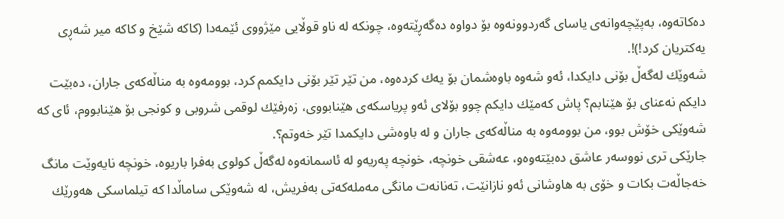ده‌كاته‌وه‌، به‌پێچه‌وانه‌ی‌ یاسای‌ گه‌ردوونه‌وه‌ بۆ دواوه‌ ده‌گه‌ڕێته‌وه‌، چونكه‌ له‌ ناو قوڵایی مێژووی‌ ئێمه‌دا (كاكه‌ شێخ و كاكه‌ میر شه‌ڕی‌ یه‌كتریان كرد!)!.
شه‌وێك له‌گه‌ڵ بۆنی‌ دایكدا، ئه‌و شه‌وه‌ باوه‌شمان بۆ یه‌ك كرده‌وه‌، من تێر تێر بۆنی‌ دایكمم كرد، بوومه‌وه‌ به‌ مناڵه‌كه‌ی‌ جاران، ده‌بێت دایكم نه‌عنای‌ بۆ هێنابم؟ پاش كه‌مێك دایكم چوو بۆلای‌ ئه‌و پریاسكه‌ی‌ هێنابووی‌، زه‌رفێك لوقمی‌ شروبی و كونجی‌ بۆ هێنابووم، ئای‌ كه‌ شه‌وێكی‌ خۆش بوو، من بوومه‌وه‌ به‌ مناڵه‌كه‌ی‌ جاران و له‌ باوه‌شی‌ دایكمدا تێر خه‌وتم؟.
جارێكی‌ تری‌ نووسه‌ر عاشق ده‌بێته‌وه‌و، عه‌شقی‌ خونچه‌، خونچه‌ په‌ریه‌و له‌ ئاسمانه‌وه‌ له‌گه‌ڵ كولوی‌ به‌فرا باریوه‌، خونچه‌ نایه‌وێت مانگ خه‌جاڵه‌ت بكات و خۆی‌ به‌ هاوشانی‌ ئه‌و نازانێت، ته‌نانه‌ت مانگی‌ مه‌مله‌كه‌تی‌ به‌فریش، له‌ شه‌وێكی‌ ساماڵدا كه‌ تیلماسكی‌ هه‌ورێك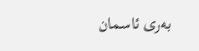به‌ری‌ ئاسمان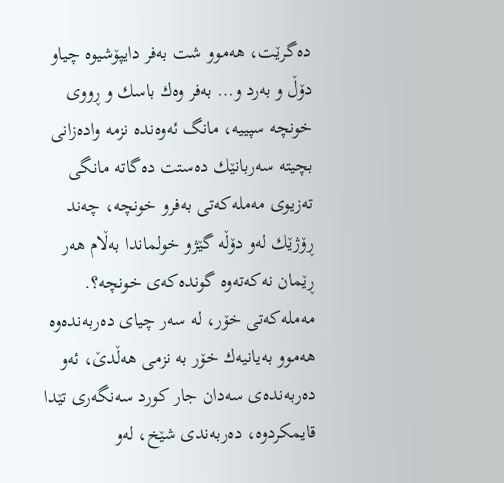ده‌گرێت، هه‌موو شت به‌فر دایپۆشیوه‌ چیاو دۆڵ و به‌رد و… به‌فر وه‌ك باسك و ڕووی‌ خونچه‌ سپییه‌، مانگ ئه‌وه‌نده‌ نزمه‌ واده‌زانی‌ بچیته‌ سه‌ربانێك ده‌ستت ده‌گاته‌ مانگی‌ ته‌زیوی‌ مه‌مله‌كه‌تی‌ به‌فر‌و خونچه‌، چه‌ند ڕۆژێك له‌و دۆڵه‌ گێژ‌و خولماندا به‌ڵام هه‌ر ڕێمان نه‌كه‌ته‌وه‌ گونده‌كه‌ی‌ خونچه‌؟.
مه‌مله‌كه‌تی‌ خۆر، له‌ سه‌ر چیای‌ ده‌ربه‌نده‌وه‌ هه‌موو به‌یانیه‌ك خۆر به‌ نزمی‌ هه‌ڵدێ، ئه‌و ده‌ربه‌نده‌ی‌ سه‌دان جار كورد سه‌نگه‌ری‌ تێدا قایمكردوه‌، ده‌ربه‌ندی‌ شێخ، له‌و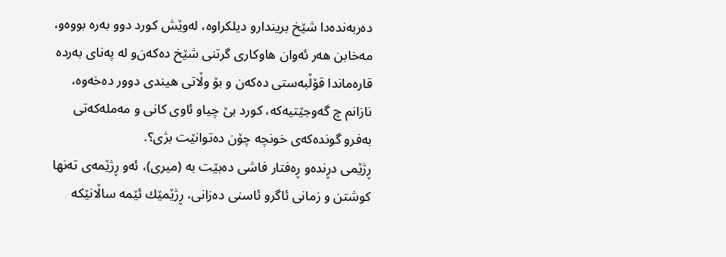ده‌ربه‌نده‌دا شێخ بریندارو دیلكراوه‌، له‌وێش كورد دوو به‌ره‌ بووه‌و، مه‌خابن هه‌ر ئه‌وان هاوكاری‌ گرتنی‌ شێخ ده‌كه‌ن‌و له‌ په‌نای‌ به‌رده‌ قاره‌ماندا قۆڵبه‌ستی‌ ده‌كه‌ن و بۆ وڵاتی‌ هیندی‌ دوور ده‌خه‌وه‌، نازانم چ گه‌وجێتیه‌كه‌، كورد بێ چیاو ئاوی‌ كانی‌ و مه‌مله‌كه‌تی‌ به‌فر‌و گونده‌كه‌ی‌ خونچه‌ چۆن ده‌توانێت بژی‌؟.
ڕژێمی‌ دڕنده‌و ڕه‌فتار فاشی ده‌بێت به‌ (میری‌)، ئه‌و ڕژێمه‌ی‌ ته‌نها كوشتن و زمانی‌ ئاگرو ئاسنی‌ ده‌زانی‌، ڕژێمێك ئێمه‌ ساڵانێكه‌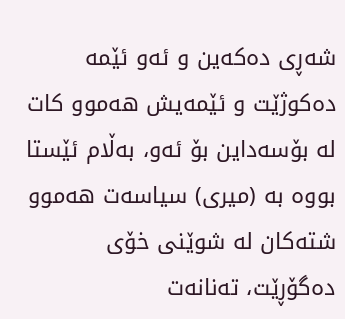شه‌ڕی‌ ده‌كه‌ین و ئه‌و ئێمه‌ ده‌كوژێت و ئێمه‌یش هه‌موو كات له‌ بۆسه‌داین بۆ ئه‌و، به‌ڵام ئێستا بووه‌ به‌ (میری‌) سیاسه‌ت هه‌موو شته‌كان له‌ شوێنی‌ خۆی‌ ده‌گۆڕێت، ته‌نانه‌ت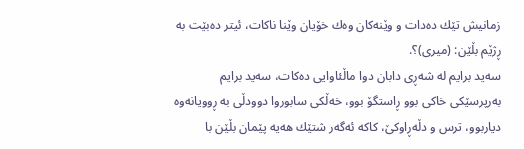زمانیش تێك ده‌دات و وێنه‌كان وه‌ك خۆیان وێنا ناكات، ئیتر ده‌بێت به‌ ڕژێم بڵێن: (میری‌)؟.
سه‌ید برایم له‌ شه‌ڕی‌ دابان دوا ماڵئاوایی ده‌كات، سه‌ید برایم به‌رپرسێكی‌ خاكی‌ بوو ڕاستگۆ بوو، خه‌ڵكی‌ سابوروا دوودڵی‌ به‌ ڕوویانه‌وه‌ دیاربوو، ترس و دڵه‌ڕاوكێ، كاكه‌ ئه‌گه‌ر شتێك هه‌یه‌ پێمان بڵێن با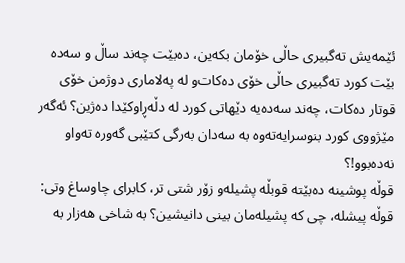ئێمه‌یش ته‌گبیری‌ حاڵی‌ خۆمان بكه‌ین، ده‌بێت چه‌ند ساڵ و سه‌ده‌ بێت كورد ته‌گبیری‌ حاڵی‌ خۆی‌ ده‌كات‌و له‌ په‌لاماری‌ دوژمن خۆی قوتار ده‌كات، چه‌ند سه‌ده‌یه‌ دێهاتی‌ كورد له‌ دڵه‌ڕاوكێدا ده‌ژین؟ ئه‌گه‌ر مێژووی‌ كورد بنوسرایه‌ته‌وه‌ به‌ سه‌دان به‌رگی‌ كتێبی‌ گه‌وره‌ ته‌واو نه‌ده‌بوو!؟
قوڵه‌ پوشینه‌ ده‌بێته‌ قوبڵه‌ پشیله‌و زۆر شتی‌ تر، كابرای‌ چاوساغ وتی‌: قوڵه‌ پیشله‌، چی كه‌ پشیله‌مان بینی‌ دانیشین؟ به‌ شاخی‌ هه‌زار به‌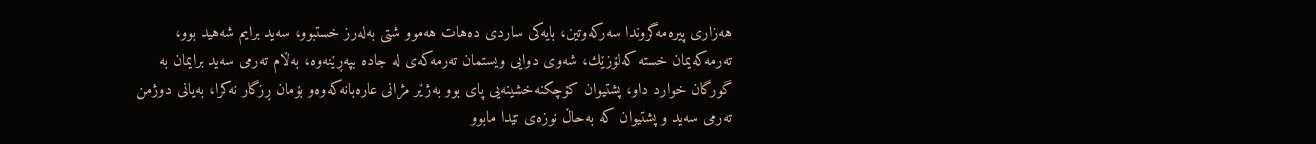هه‌زاری‌ پیره‌مه‌گروندا سه‌ركه‌وتین، بایه‌كی‌ ساردی‌ ده‌هات هه‌موو شتی‌ به‌له‌رز خستبوو، سه‌ید برایم شه‌هید بوو، ته‌رمه‌كه‌یمان خسته‌ كه‌لۆزێك، شه‌وی‌ دوایی ویستمان ته‌رمه‌كه‌ی‌ له‌ جاده‌ بپه‌ڕێنه‌وه‌، به‌ڵام ته‌رمی‌ سه‌ید برایمان به‌ گورگان خوارد داو، پشتیوان كۆچكنه‌خشینه‌یی پای‌ بوو به‌ژێر مژانی‌ عاره‌بانه‌كه‌وه‌و بۆمان ڕزگار نه‌كرا، به‌یانی‌ دوژمن ته‌رمی‌ سه‌ید و پشتیوان كه‌ به‌حاڵ نوزه‌ی‌ تێدا مابوو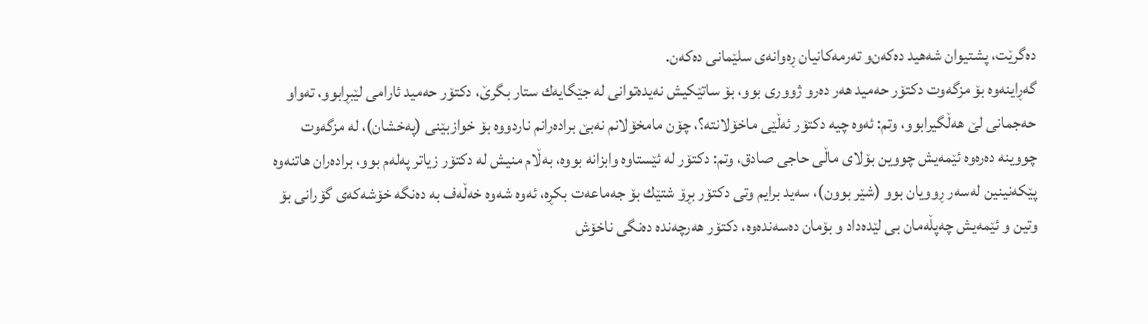ده‌گرێت، پشتیوان شه‌هید ده‌كه‌ن‌و ته‌رمه‌كانیان ڕه‌وانه‌ی‌ سلێمانی‌ ده‌كه‌ن.
گه‌ڕاینه‌وه‌ بۆ مزگه‌وت دكتۆر حه‌مید هه‌ر ده‌رو ژووری‌ بوو، بۆ ساتێكیش نه‌یده‌توانی‌ له‌ جێگایه‌ك ستار بگرێ، دكتۆر حه‌مید ئارامی‌ لێبڕابوو، ته‌واو حه‌جمانی‌ لێ هه‌ڵگیرابوو، وتم: ئه‌وه‌ چیه‌ دكتۆر ئه‌ڵێی‌ ماخۆلانته‌؟، چۆن مامخۆلانم نه‌بێ براده‌رانم ناردووه‌ بۆ خوازبێنی‌ (په‌خشان)، له‌ مزگه‌وت چووینه‌ ده‌ره‌وه‌ ئێمه‌یش چووین بۆلای‌ ماڵی‌ حاجی‌ صادق، وتم: دكتۆر له‌ ئێستاوه‌ وابزانه‌ بووه‌، به‌ڵام منیش له‌ دكتۆر زیاتر په‌له‌م بوو، براده‌ران هاتنه‌وه‌ پێكه‌نینین له‌سه‌ر ڕوویان بوو (شێر بوون)، سه‌ید برایم وتی‌ دكتۆر بڕۆ شتێك بۆ جه‌ماعه‌ت بكڕه‌، ئه‌وه‌ شه‌وه‌ خه‌ڵه‌ف به‌ ده‌نگه‌ خۆشه‌كه‌ی‌ گۆرانی‌ بۆ وتین و ئێمه‌یش چه‌پڵه‌مان بی لێده‌داد و بۆمان ده‌سه‌نده‌وه‌، دكتۆر هه‌رچه‌نده‌ ده‌نگی‌ ناخۆش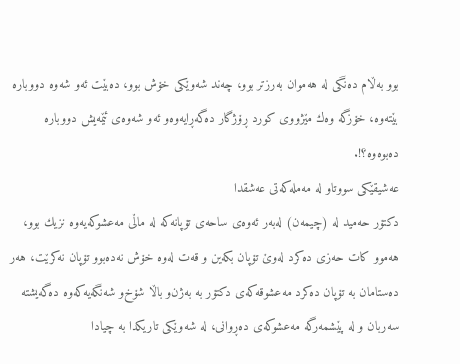بوو به‌ڵام ده‌نگی‌ له‌ هه‌موان به‌رزتر بوو، چه‌ند شه‌وێكی‌ خۆش بوو، ده‌بێت ئه‌و شه‌وه‌ دووباره‌ بێته‌وه‌، خۆزگه‌ وه‌ك مێژووی‌ كورد ڕۆژگار ده‌گه‌ڕایه‌وه‌و ئه‌و شه‌وه‌ی‌ ئێمه‌یش دووباره‌ ده‌بوه‌وه‌؟!.
عه‌شیقێكی‌ سووتاو له‌ مه‌مله‌كه‌تی‌ عه‌شقدا
دكتۆر حه‌مید له‌ (چیمه‌ن) له‌به‌ر ئه‌وه‌ی‌ ساحه‌ی‌ تۆپانه‌كه‌ له‌ ماڵی‌ مه‌عشوكه‌یه‌وه‌ نزیك بوو، هه‌موو كات حه‌زی‌ ده‌كرد له‌وێ تۆپان بكه‌ین و قه‌ت له‌وه‌ خۆش نه‌ده‌بوو تۆپان نه‌كرێت، هه‌ر ده‌ستامان به‌ تۆپان ده‌كرد مه‌عشوقه‌كه‌ی‌ دكتۆر به‌ به‌ژن‌و باڵا شۆخ‌و شه‌نگه‌یه‌كه‌وه‌ ده‌گه‌یشته‌ سه‌ربان و له‌ پێشمه‌رگه‌ مه‌عشوكه‌ی‌ ده‌ڕوانی‌، له‌ شه‌وێكی‌ تاریكدا به‌ چیادا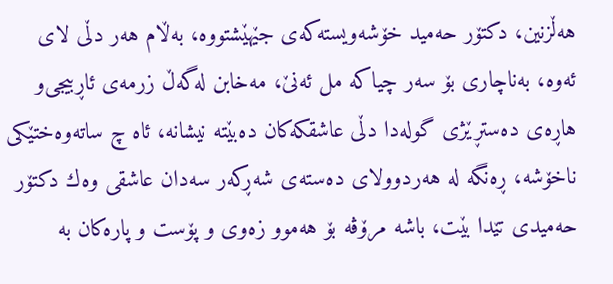هه‌ڵزنین، دكتۆر حه‌مید خۆشه‌ویسته‌كه‌ی‌ جێهێشتووه‌، به‌ڵام هه‌ر دڵی‌ لای‌ ئه‌وه‌، به‌ناچاری‌ بۆ سه‌ر چیاكه‌ مل ئه‌نێ، مه‌خابن له‌گه‌ڵ زرمه‌ی‌ ئاڕبیجی‌‌و هاڕه‌ی‌ ده‌ستڕێژی‌ گوله‌دا دڵی‌ عاشقكه‌كان ده‌بێته‌ نیشانه‌، ئاه چ ساته‌وه‌ختێكی‌ ناخۆشه‌، ڕه‌نگه‌ له‌ هه‌ردوولای‌ ده‌سته‌ی‌ شه‌ڕكه‌ر سه‌دان عاشقی وه‌ك دكتۆر حه‌میدی‌ تێدا بێت، باشه‌ مرۆڤه‌ بۆ هه‌موو زه‌وی‌ و پۆست و پاره‌كان به‌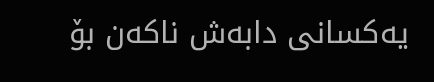یه‌كسانی‌ دابه‌ش ناكه‌ن بۆ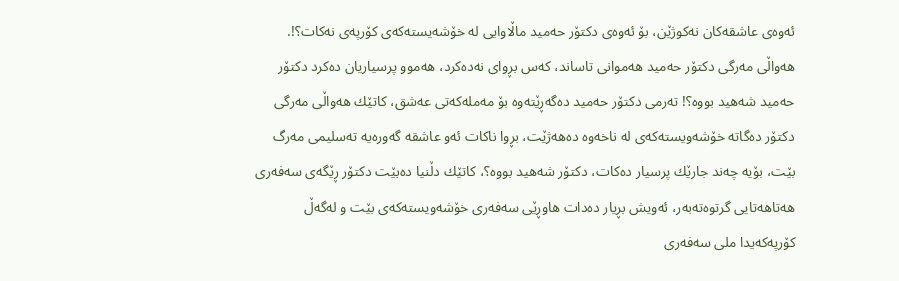ئه‌وه‌ی‌ عاشقه‌كان نه‌كوژێن، بۆ ئه‌وه‌ی‌ دكتۆر حه‌مید ماڵاوایی له‌ خۆشه‌یسته‌كه‌ی‌ كۆرپه‌ی‌ نه‌كات؟!.
هه‌واڵی‌ مه‌رگی‌ دكتۆر حه‌مید هه‌موانی‌ تاساند، كه‌س بڕوای‌ نه‌ده‌كرد، هه‌موو پرسیاریان ده‌كرد دكتۆر حه‌مید شه‌هید بووه‌؟! ته‌رمی‌ دكتۆر حه‌مید ده‌گه‌ڕێته‌وه‌ بۆ مه‌مله‌كه‌تی‌ عه‌شق، كاتێك هه‌واڵی‌ مه‌رگی‌ دكتۆر ده‌گاته‌ خۆشه‌ویسته‌كه‌ی‌ له‌ ناخه‌وه‌ ده‌هه‌ژێت، بڕوا ناكات ئه‌و عاشقه‌ گه‌وره‌یه‌ ته‌سلیمی‌ مه‌رگ بێت، بۆیه‌ چه‌ند جارێك پرسیار ده‌كات، دكتۆر شه‌هید بووه‌؟، كاتێك دڵنیا ده‌بێت دكتۆر ڕێگه‌ی‌ سه‌فه‌ری‌ هه‌تاهه‌تایی گرتوه‌ته‌به‌ر، ئه‌ویش بڕیار ده‌دات هاوڕێی‌ سه‌فه‌ری‌ خۆشه‌ویسته‌كه‌ی‌ بێت و له‌گه‌ڵ كۆرپه‌كه‌یدا ملی‌ سه‌فه‌ری‌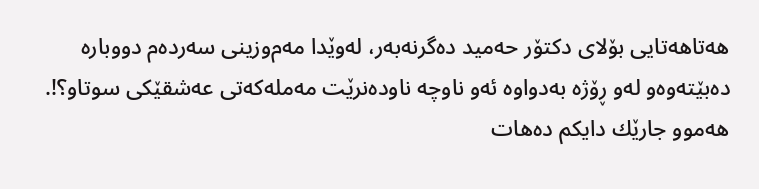هه‌تاهه‌تایی بۆلای‌ دكتۆر حه‌مید ده‌گرنه‌به‌ر، له‌وێدا مه‌م‌وزینی‌ سه‌رده‌م دووباره‌ ده‌بێته‌وه‌و له‌و ڕۆژه‌ به‌دواوه‌ ئه‌و ناوچه‌ ناوده‌نرێت مه‌مله‌كه‌تی‌ عه‌شقێكی‌ سوتاو؟!.
هه‌موو جارێك دایكم ده‌هات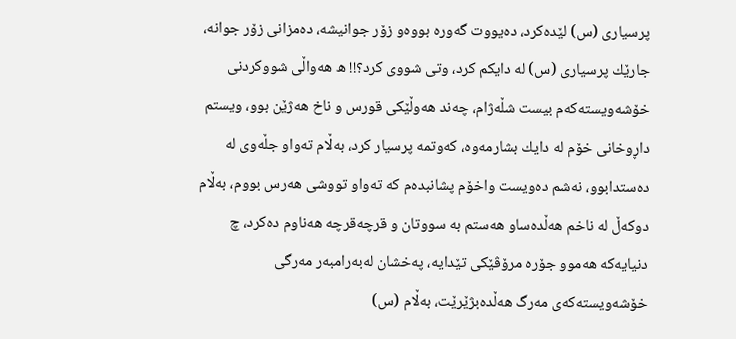پرسیاری‌ (س) لێده‌كرد، ده‌یووت گه‌وره‌ بووه‌و زۆر جوانیشه‌، ده‌مزانی‌ زۆر جوانه‌، جارێك پرسیاری‌ (س) له‌ دایكم كرد، وتی‌ شووی‌ كرد؟!! ه‌ هه‌واڵی‌ شووكردنی‌ خۆشه‌ویسته‌كه‌م بیست شڵه‌ژام، چه‌ند هه‌وڵێكی‌ قورس و ناخ هه‌ژێن بوو، ویستم داڕوخانی‌ خۆم له‌ دایك بشارمه‌وه‌، كه‌وتمه‌ پرسیار كرد، به‌ڵام ته‌واو جڵه‌وی‌ له‌ ده‌ستدابوو، نه‌شم ده‌ویست واخۆم پشانبده‌م كه‌ ته‌واو تووشی‌ هه‌رس بووم، به‌ڵام دوكه‌ڵ له‌ ناخم هه‌ڵده‌ساو هه‌ستم به‌ سووتان و قرچه‌قرچه‌ هه‌ناوم ده‌كرد، چ دنیایه‌كه‌ هه‌موو جۆره‌ مرۆڤێكی‌ تێدایه‌، په‌خشان له‌به‌رامبه‌ر مه‌رگی‌ خۆشه‌ویسته‌كه‌ی‌ مه‌رگ هه‌ڵده‌بژێرێت، به‌ڵام (س)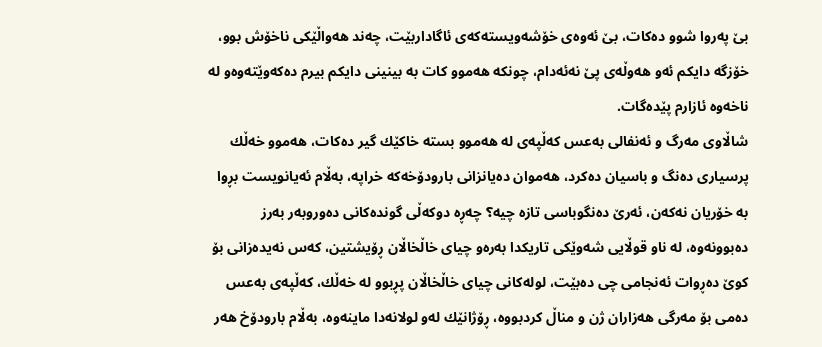بێ په‌روا شوو ده‌كات، بێ ئه‌وه‌ی‌ خۆشه‌ویسته‌كه‌ی‌ ئاگاداربێت، چه‌ند هه‌واڵێكی‌ ناخۆش بوو، خۆزگه‌ دایكم ئه‌و هه‌وڵه‌ی‌ پێ نه‌ئه‌دام، چونكه‌ هه‌موو كات به‌ بینینی‌ دایكم بیرم ده‌كه‌وێته‌وه‌و له‌ ناخه‌وه‌ ئازارم پێده‌گات.
شاڵاوی‌ مه‌رگ و ئه‌نفالی‌ به‌عس كه‌ڵپه‌ی‌ له‌ هه‌موو بسته‌ خاكێك گیر ده‌كات، هه‌موو خه‌ڵك پرسیاری‌ ده‌نگ و باسیان ده‌كرد، هه‌موان ده‌یانزانی‌ بارودۆخه‌كه‌ خراپه‌، به‌ڵام ئه‌یانویست بڕوا به‌ خۆریان نه‌كه‌ن، ئه‌رێ ده‌نگوباسی‌ تازه‌ چیه‌؟ چه‌ڕه‌ دوكه‌ڵی‌ گونده‌كانی‌ ده‌وروبه‌ر به‌رز ده‌بوونه‌وه‌، له‌ ناو قوڵایی شه‌وێكی‌ تاریكدا به‌ره‌و چیای‌ خاڵخاڵان ڕۆیشتین، كه‌س نه‌یده‌زانی‌ بۆ كوێ ده‌ڕوات ئه‌نجامی‌ چی ده‌بێت، لوله‌كانی‌ چیای‌ خاڵخاڵان پڕبوو له‌ خه‌ڵك، كه‌ڵپه‌ی‌ به‌عس ده‌می‌ بۆ مه‌رگی‌ هه‌زاران ژن و مناڵ كردبووه‌، ڕۆژانێك له‌و لولانه‌دا ماینه‌وه‌، به‌ڵام بارودۆخ هه‌ر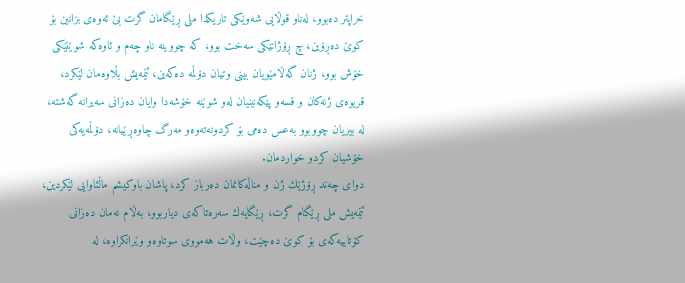خراپتر ده‌بوو، له‌ناو قوڵایی شه‌وێكی‌ تاریكدا ملی‌ ڕێگامان گرت بێ ئه‌وه‌ی‌ بزانین بۆ كوێ ده‌ڕۆین، چ ڕۆژانێكی‌ سه‌خت بوو، كه‌ چووینه‌ ناو چه‌م و ئاوه‌كه‌ شوێنێكی‌ خۆش بوو، ژنان گه‌ڵامێویان بینی‌ وتیان دۆڵمه‌ ده‌كه‌ین، ئێمه‌یش بڵاوه‌مان لێكرد، قریوه‌ی‌ ژنه‌كان و قسه‌و پێكه‌نینیان له‌و شوێنه‌ خۆشه‌دا وایان ده‌زانی‌ سه‌یرانه‌ گه‌شته‌، له‌ بیریان چووبوو به‌عس ده‌می‌ بۆ كردونه‌ته‌وه‌و مه‌رگ چاوه‌ڕێیانه‌، دۆڵمه‌یه‌كی‌ خۆشیان كردو خواردمان.
دوای‌ چه‌ند ڕۆژێك ژن و مناڵه‌كانمان ده‌رباز كرد، پاشان باوكیشم ماڵئاوایی لێكردین، ئێمه‌یش ملی‌ ڕێگام گرت، ڕێگایه‌ك سه‌ره‌تاكه‌ی‌ دیاربوو، به‌ڵام نه‌مان ده‌زانی‌ كۆتاییه‌كه‌ی‌ بۆ كوێ ده‌چێت، وڵات هه‌مووی‌ سوتاوه‌و وێرانكراوه‌، له‌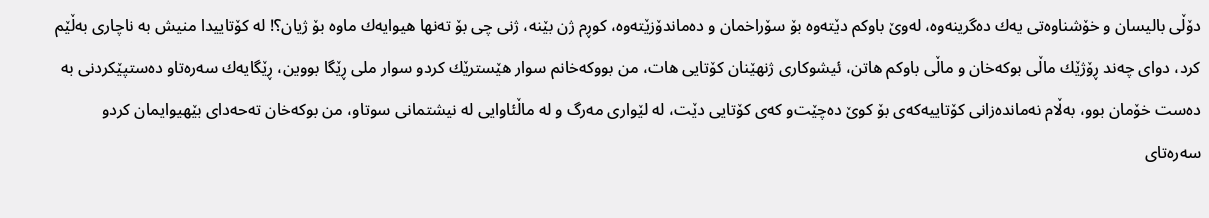دۆڵی‌ بالیسان و خۆشناوه‌تی‌ یه‌ك ده‌گرینه‌وه‌، له‌وێ‌ باوكم دێته‌وه‌ بۆ سۆراخمان و ده‌ماندۆزێته‌وه‌، كوڕم ژن بێنه‌، ژنی‌ چی بۆ ته‌نها هیوایه‌ك ماوه‌ بۆ ژیان؟! له‌ كۆتاییدا منیش به‌ ناچاری‌ به‌ڵێم كرد، دوای‌ چه‌ند ڕۆژێك ماڵی‌ بوكه‌خان و ماڵی‌ باوكم هاتن، ئیشوكاری‌ ژنهێنان كۆتایی هات، من بووكه‌خانم سوار هێسترێك كرد‌و سوار ملی‌ ڕێگا بووین، ڕێگایه‌ك سه‌ره‌تاو ده‌ستپێكردنی‌ به‌ ده‌ست خۆمان بوو، به‌ڵام نه‌مانده‌زانی‌ كۆتاییه‌كه‌ی‌ بۆ كوێ ده‌چێت‌و كه‌ی‌ كۆتایی دێت، له‌ لێواری‌ مه‌رگ و له‌ ماڵئاوایی له‌ نیشتمانی‌ سوتاو، من بوكه‌خان ته‌حه‌دای‌ بێهیوایمان كردو سه‌ره‌تای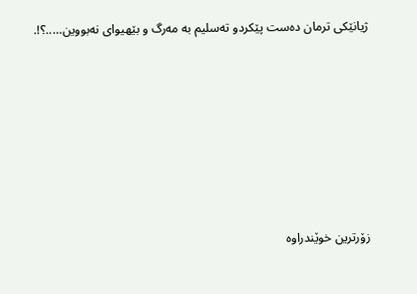ژیانێكی‌ ترمان ده‌ست پێكردو ته‌سلیم به‌ مه‌رگ و بێهیوای‌ نه‌بووین…..؟!.







زۆرترین خوێندراوە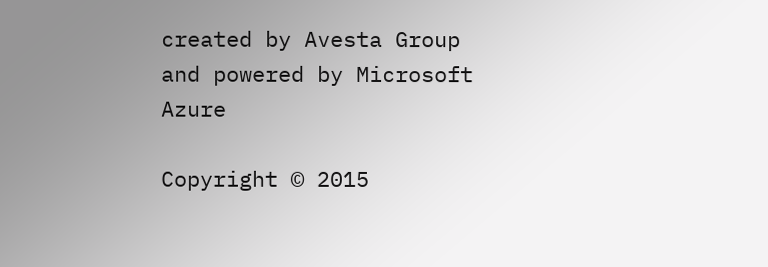created by Avesta Group and powered by Microsoft Azure

Copyright © 2015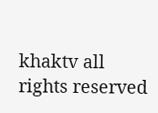khaktv all rights reserved